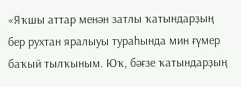«Яҡшы аттар менән затлы ҡатындарҙың бер рухтан яралыуы тураһында мин ғүмер баҡый тылҡыным. Юҡ, бәғзе ҡатындарҙың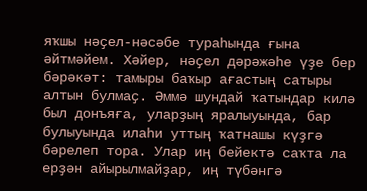яҡшы нәҫел-нәсәбе тураһында ғына әйтмәйем. Хәйер, нәҫел дәрәжәһе үҙе бер бәрәкәт: тамыры баҡыр ағастың сатыры алтын булмаҫ. Әммә шундай ҡатындар килә был донъяға, уларҙың яралыуында, бар булыуында илаһи уттың ҡатнашы күҙгә бәрелеп тора. Улар иң бейектә саҡта ла ерҙән айырылмайҙар, иң түбәнгә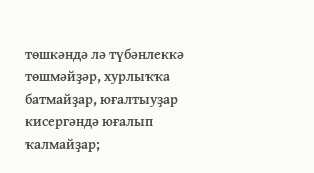төшкәндә лә түбәнлеккә төшмәйҙәр, хурлыҡҡа батмайҙар, юғалтыуҙар кисергәндә юғалып ҡалмайҙар;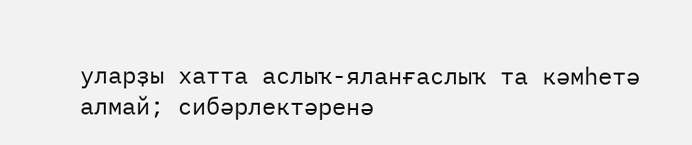уларҙы хатта аслыҡ-яланғаслыҡ та кәмһетә алмай; сибәрлектәренә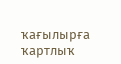ҡағылырға ҡартлыҡ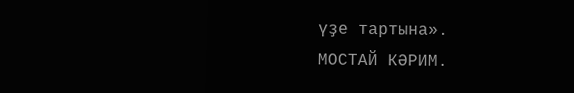үҙе тартына».
МОСТАЙ КӘРИМ.